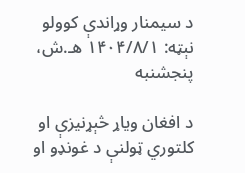د سیمنار وړاندې کوولو نېټه: ۱۴۰۴/۸/۱ هـ.ش، پنجشنبه

د افغان ویاړ څېړنیزې او کلتوري ټولنې د غونډو او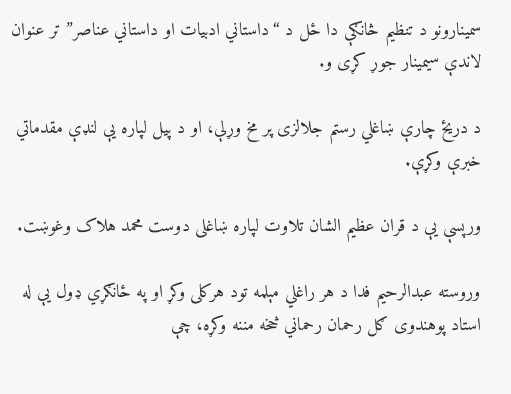سمینارونو د تنظیم څانګې دا ځل د “داستاني ادبیات او داستاني عناصر” تر عنوان لاندې سیمینار جوړ کړی و.

د دريځ چارې ښاغلي رستم جلالزی پر مخ وړلې، او د پیل لپاره یې لنډې مقدماتي خبرې وکړې.

ورپسې یې د قران عظیم الشان تلاوت لپاره ښاغلی دوست محمد هلاک وغوښت.

وروسته عبدالرحیم فدا د هر راغلي مېلمه تود هرکلی وکړ او په ځانګړي ډول یې له استاد پوهندوی ګل رحمان رحماني څخه مننه وکړه، چې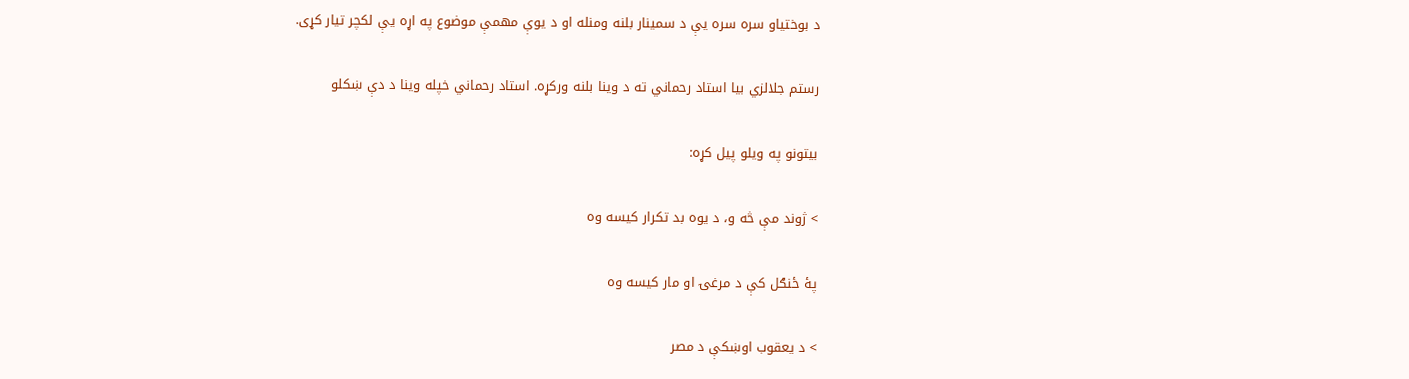د بوختیاو سره سره یې د سمینار بلنه ومنله او د یوې مهمې موضوع په اړه یې لکچر تیار کړی.

رستم جلالزي بیا استاد رحماني ته د وینا بلنه ورکړه. استاد رحماني خپله وینا د دې ښکلو

بیتونو په ویلو پیل کړه:

> ژوند مې څه و، د یوه بد تکرار کیسه وه

پۀ ځنګل کې د مرغۍ او مار کیسه وه

> د یعقوب اوښکې د مصر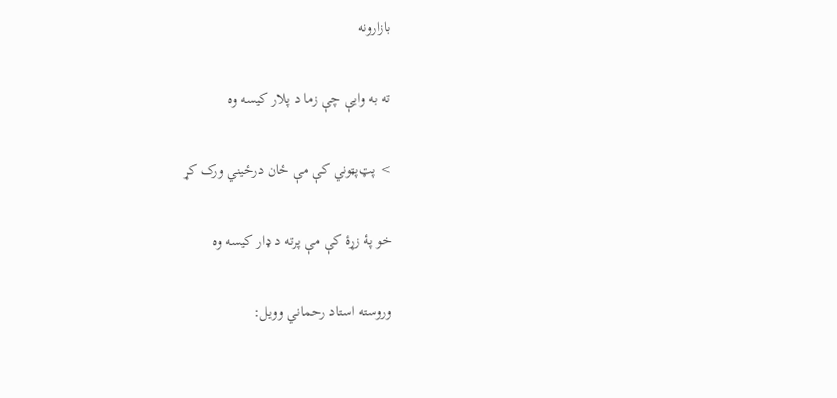بازارونه

ته به وایې چې زما د پلار کیسه وه

> پټ‌پټوني کې مې ځان در‌ځيني ورک کړ

خو پۀ زړۀ کې مې پرته د ډار کیسه وه

وروسته استاد رحماني وویل: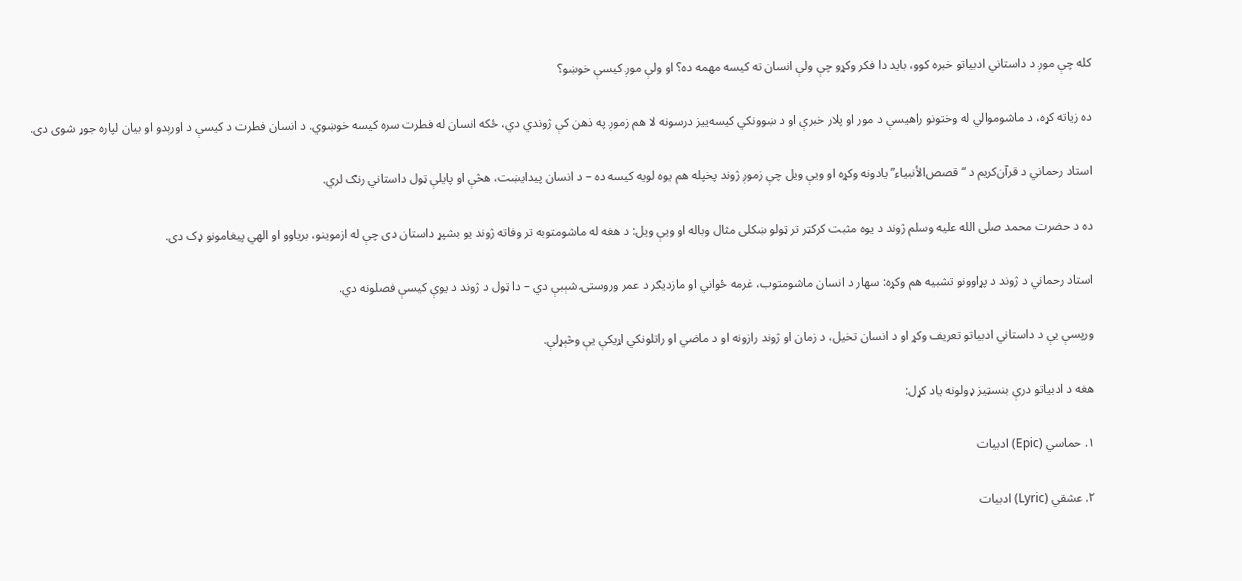کله چې موږ د داستاني ادبیاتو خبره کوو، باید دا فکر وکړو چې ولې انسان ته کیسه مهمه ده؟ او ولې موږ کیسې خوښو؟

ده زیاته کړه، د ماشوموالي له وختونو راهیسې د مور او پلار خبرې او د ښوونکي کيسه‌ييز درسونه لا هم زموږ په ذهن کې ژوندي دي، ځکه انسان له فطرت سره کیسه خوښوي. د انسان فطرت د کیسې د اورېدو او بیان لپاره جوړ شوی دی.

استاد رحماني د قرآن‌کریم د “قصص‌الأنبیاء” یادونه وکړه او ویې ویل چې زموږ ژوند پخپله هم یوه لویه کیسه ده – د انسان پیدایښت، هڅې او پایلې ټول داستاني رنګ لري.

ده د حضرت محمد صلى الله عليه وسلم ژوند د یوه مثبت کرکټر تر ټولو ښکلی مثال وباله او ویې ویل: د هغه له ماشومتوبه تر وفاته ژوند یو بشپړ داستان دی چې له ازموینو، بریاوو او الهي پیغامونو ډک دی.

استاد رحماني د ژوند د پړاوونو تشبیه هم وکړه: سهار د انسان ماشومتوب، غرمه ځواني او مازدیګر د عمر وروستۍ شېبې دي – دا ټول د ژوند د یوې کیسې فصلونه دي.

ورپسې یې د داستاني ادبیاتو تعریف وکړ او د انسان تخیل، د زمان او ژوند رازونه او د ماضي او راتلونکي اړیکې یې وڅېړلې.

هغه د ادبیاتو درې بنسټیز ډولونه یاد کړل:

۱. حماسي (Epic) ادبیات

۲. عشقي (Lyric) ادبیات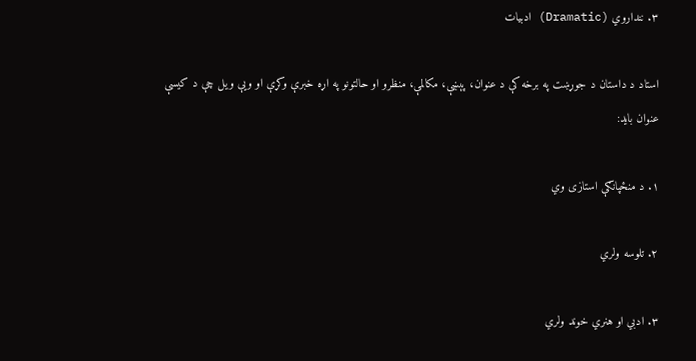۳. ننداروي (Dramatic) ادبیات

استاد د داستان د جوړښت په برخه کې د عنوان، پېښې، مکالمې، منظرو او حالتونو په اړه خبرې وکړې او ویې ویل چې د کیسې عنوان باید:

۱. د منځپانګې استازی وي

۲. تلوسه ولري

۳. ادبي او هنري خوند ولري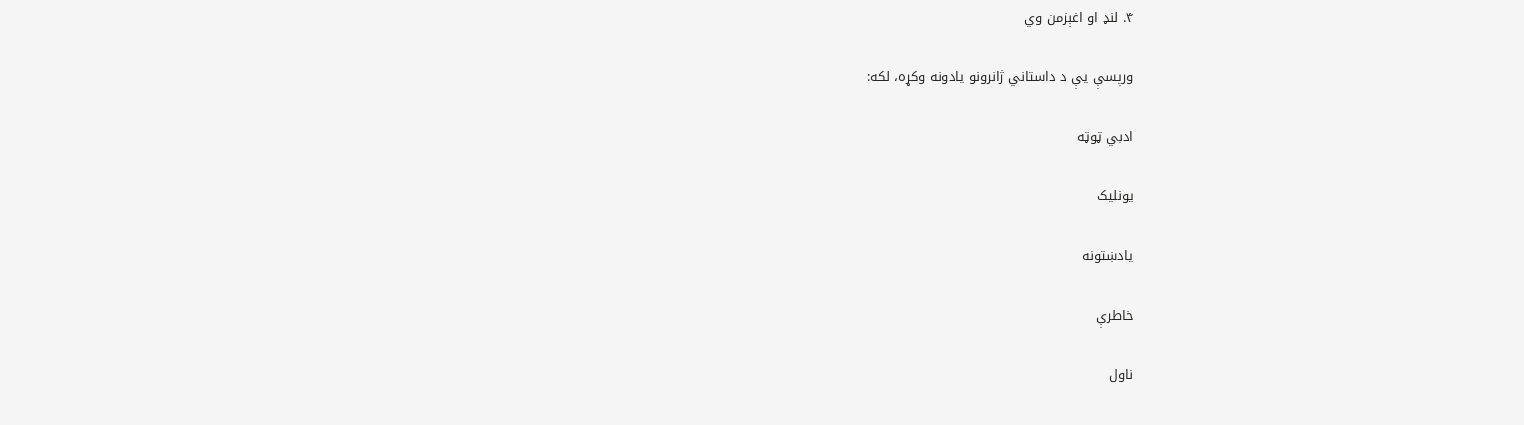۴. لنډ او اغېزمن وي

ورپسې یې د داستاني ژانرونو یادونه وکړه، لکه:

ادبي ټوټه

یونلیک

یادښتونه

خاطرې

ناول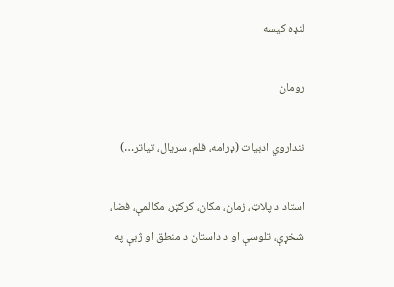لنډه کیسه

رومان

ننداروي ادبیات (ډرامه، فلم، سریال، تیاتر…)

استاد د پلاټ، زمان، مکان، کرکټر، مکالمې، فضا، شخړې، تلوسې او د داستان د منطق او ژبې په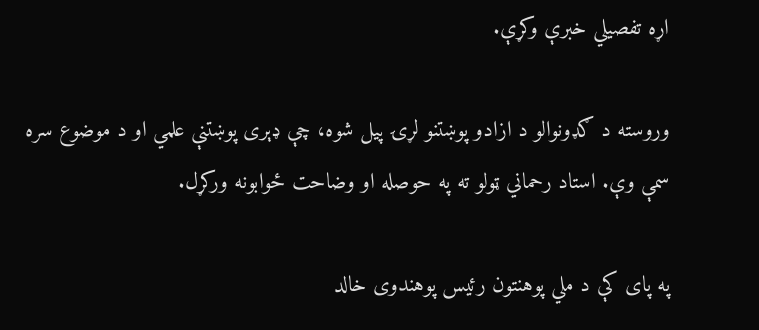اړه تفصیلي خبرې وکړې.

وروسته د ګډونوالو د ازادو پوښتنو لړۍ پیل شوه، چې ډېری پوښتنې علمي او د موضوع سره سمې وې. استاد رحماني ټولو ته په حوصله او وضاحت ځوابونه ورکړل.

په پای کې د ملي پوهنتون رئیس پوهندوی خالد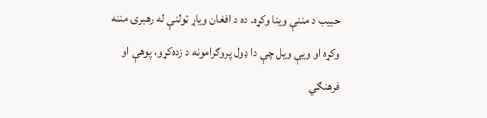حبیب د مننې وینا وکړه. ده د افغان ویاړ ټولنې له رهبرۍ مننه وکړه او ویې ویل چې دا ډول پروګرامونه د زده‌کړو، پوهې او فرهنګي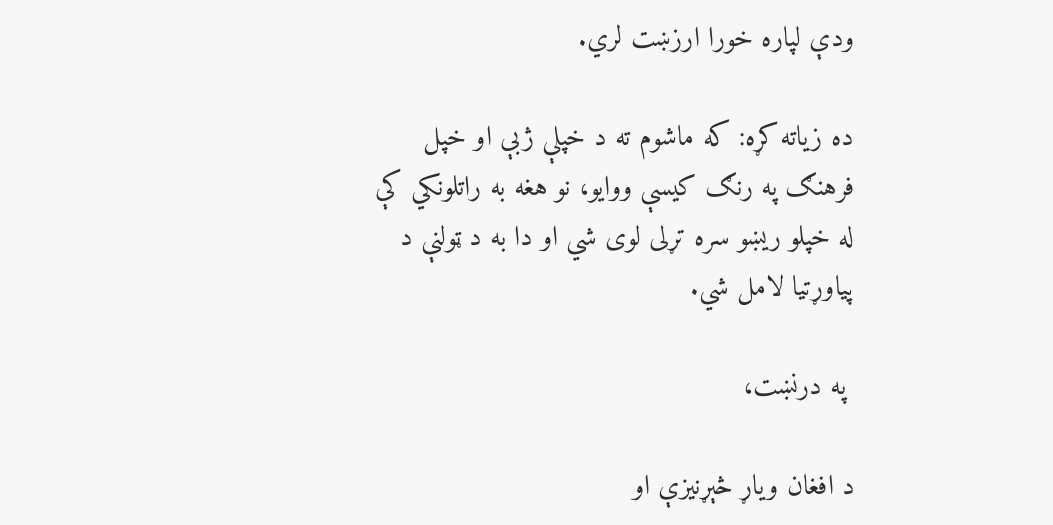ودې لپاره خورا ارزښت لري.

ده زیاته کړه: که ماشوم ته د خپلې ژبې او خپل فرهنګ په رنګ کیسې ووایو، نو هغه به راتلونکي کې له خپلو ریښو سره تړلی لوی شي او دا به د ټولنې د پياوړتیا لامل شي.

 په درنښت،

د افغان ویاړ څېړنیزې او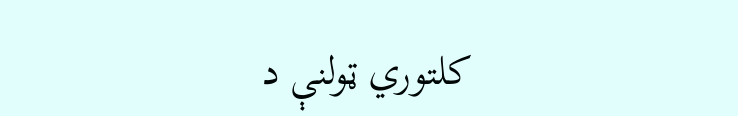کلتوري ټولنې د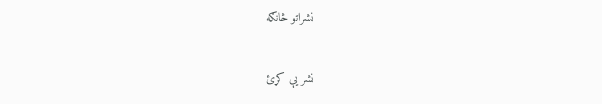نشراتو څانګه

نشر یې کړئ